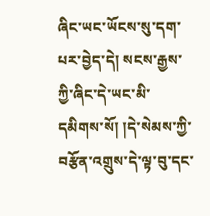ཞིང་ཡང་ཡོངས་སུ་དག་པར་བྱེད་དེ། སངས་རྒྱས་ཀྱི་ཞིང་དེ་ཡང་མི་དམིགས་སོ། །དེ་སེམས་ཀྱི་བརྩོན་འགྲུས་དེ་ལྟ་བུ་དང་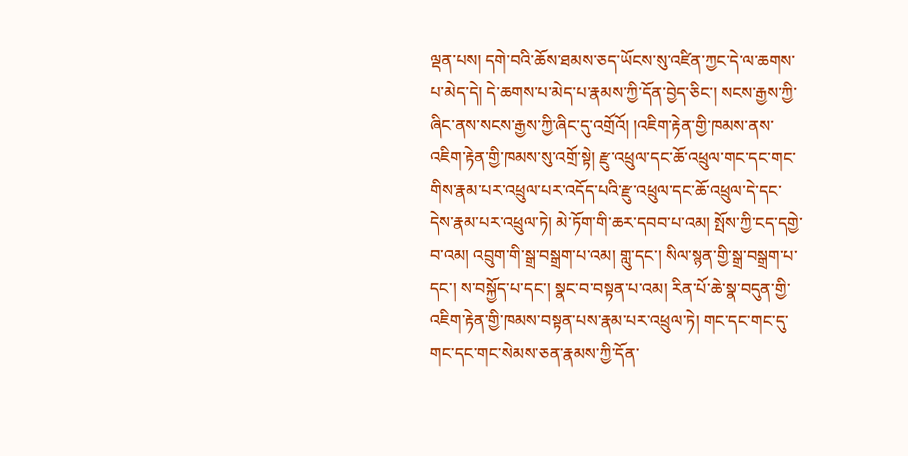ལྡན་པས། དགེ་བའི་ཆོས་ཐམས་ཅད་ཡོངས་སུ་འཛིན་ཀྱང་དེ་ལ་ཆགས་པ་མེད་དེ། དེ་ཆགས་པ་མེད་པ་རྣམས་ཀྱི་དོན་བྱེད་ཅིང་། སངས་རྒྱས་ཀྱི་ཞིང་ནས་སངས་རྒྱས་ཀྱི་ཞིང་དུ་འགྲོའོ། །འཇིག་རྟེན་གྱི་ཁམས་ནས་འཇིག་རྟེན་གྱི་ཁམས་སུ་འགྲོ་སྟེ། རྫུ་འཕྲུལ་དང་ཆོ་འཕྲུལ་གང་དང་གང་གིས་རྣམ་པར་འཕྲུལ་པར་འདོད་པའི་རྫུ་འཕྲུལ་དང་ཆོ་འཕྲུལ་དེ་དང་དེས་རྣམ་པར་འཕྲུལ་ཏེ། མེ་ཏོག་གི་ཆར་དབབ་པ་འམ། སྤོས་ཀྱི་ངད་དགྱེ་བ་འམ། འབྲུག་གི་སྒྲ་བསྒྲག་པ་འམ། གླུ་དང་། སིལ་སྙན་གྱི་སྒྲ་བསྒྲག་པ་དང་། ས་བསྐྱོད་པ་དང་། སྣང་བ་བསྟན་པ་འམ། རིན་པོ་ཆེ་སྣ་བདུན་གྱི་འཇིག་རྟེན་གྱི་ཁམས་བསྟན་པས་རྣམ་པར་འཕྲུལ་ཏེ། གང་དང་གང་དུ་གང་དང་གང་སེམས་ཅན་རྣམས་ཀྱི་དོན་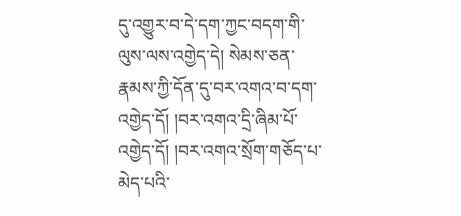དུ་འགྱུར་བ་དེ་དག་ཀྱང་བདག་གི་ལུས་ལས་འགྱེད་དེ། སེམས་ཅན་རྣམས་ཀྱི་དོན་དུ་བར་འགའ་བ་དག་འགྱེད་དོ། །བར་འགའ་དྲི་ཞིམ་པོ་འགྱེད་དོ། །བར་འགའ་སྲོག་གཅོད་པ་མེད་པའི་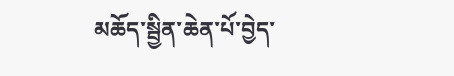མཆོད་སྦྱིན་ཆེན་པོ་བྱེད་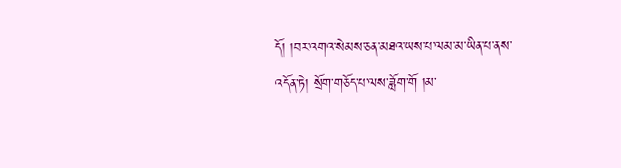དོ། །བར་འགའ་སེམས་ཅན་མཐའ་ཡས་པ་ལམ་མ་ཡིན་པ་ནས་འདོན་ཏེ། སྲོག་གཅོད་པ་ལས་ཟློག་གོ །མ་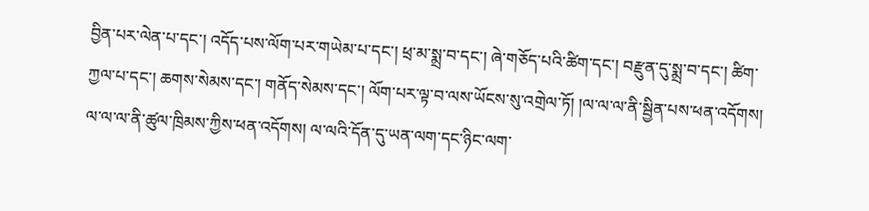བྱིན་པར་ལེན་པ་དང་། འདོད་པས་ལོག་པར་གཡེམ་པ་དང་། ཕྲ་མ་སྨྲ་བ་དང་། ཞེ་གཅོད་པའི་ཚིག་དང་། བརྫུན་དུ་སྨྲ་བ་དང་། ཚིག་ཀྱལ་པ་དང་། ཆགས་སེམས་དང་། གནོད་སེམས་དང་། ལོག་པར་ལྟ་བ་ལས་ཡོངས་སུ་འགྲེལ་ཏོ། །ལ་ལ་ལ་ནི་སྦྱིན་པས་ཕན་འདོགས། ལ་ལ་ལ་ནི་ཚུལ་ཁྲིམས་ཀྱིས་ཕན་འདོགས། ལ་ལའི་དོན་དུ་ཡན་ལག་དང་ཉིང་ལག་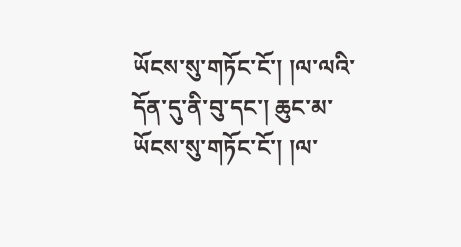ཡོངས་སུ་གཏོང་ངོ་། །ལ་ལའི་དོན་དུ་ནི་བུ་དང་། ཆུང་མ་ཡོངས་སུ་གཏོང་ངོ་། །ལ་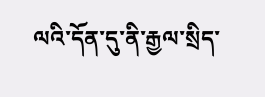ལའི་དོན་དུ་ནི་རྒྱལ་སྲིད་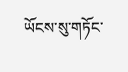ཡོངས་སུ་གཏོང་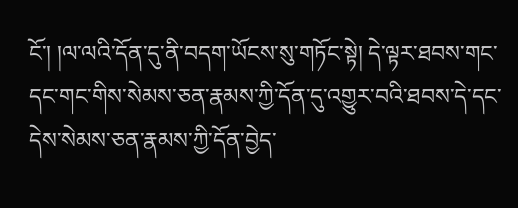ངོ་། །ལ་ལའི་དོན་དུ་ནི་བདག་ཡོངས་སུ་གཏོང་སྟེ། དེ་ལྟར་ཐབས་གང་དང་གང་གིས་སེམས་ཅན་རྣམས་ཀྱི་དོན་དུ་འགྱུར་བའི་ཐབས་དེ་དང་དེས་སེམས་ཅན་རྣམས་ཀྱི་དོན་བྱེད་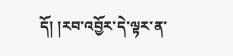དོ། །རབ་འབྱོར་དེ་ལྟར་ན་